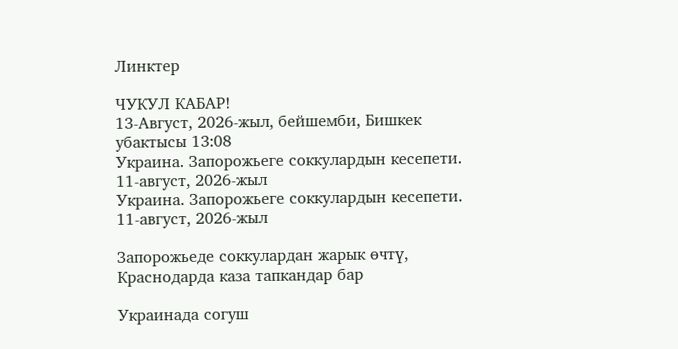Линктер

ЧУКУЛ КАБАР!
13-Август, 2026-жыл, бейшемби, Бишкек убактысы 13:08
Украина. Запорожьеге соккулардын кесепети. 11-август, 2026-жыл
Украина. Запорожьеге соккулардын кесепети. 11-август, 2026-жыл

Запорожьеде соккулардан жарык өчтү, Краснодарда каза тапкандар бар

Украинада согуш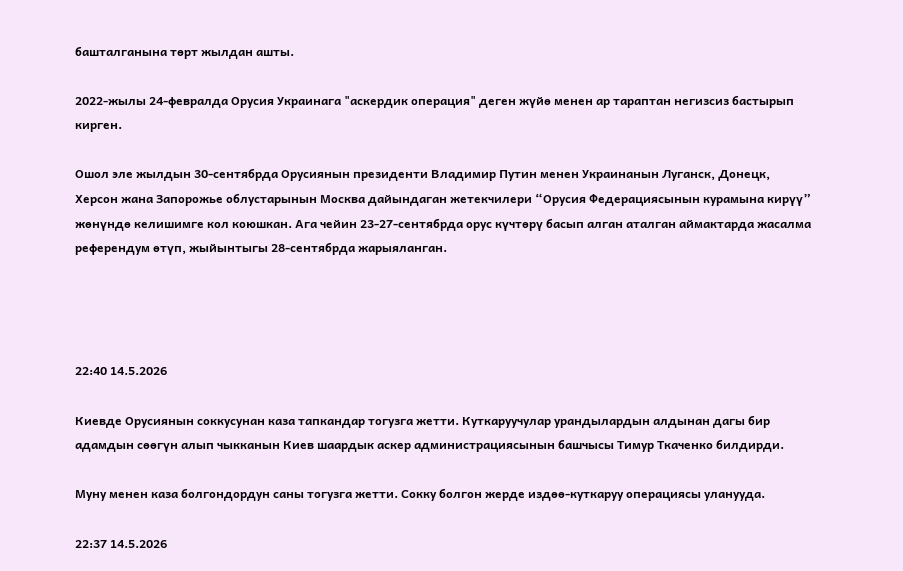башталганына төрт жылдан ашты.

2022-жылы 24-февралда Орусия Украинага "аскердик операция" деген жүйө менен ар тараптан негизсиз бастырып кирген.

Ошол эле жылдын 30-сентябрда Орусиянын президенти Владимир Путин менен Украинанын Луганск, Донецк, Херсон жана Запорожье облустарынын Москва дайындаган жетекчилери “Орусия Федерациясынын курамына кирүү” жөнүндө келишимге кол коюшкан. Ага чейин 23-27-сентябрда орус күчтөрү басып алган аталган аймактарда жасалма референдум өтүп, жыйынтыгы 28-сентябрда жарыяланган.




22:40 14.5.2026

Киевде Орусиянын соккусунан каза тапкандар тогузга жетти. Куткаруучулар урандылардын алдынан дагы бир адамдын сөөгүн алып чыкканын Киев шаардык аскер администрациясынын башчысы Тимур Ткаченко билдирди.

Муну менен каза болгондордун саны тогузга жетти. Сокку болгон жерде издөө-куткаруу операциясы уланууда.

22:37 14.5.2026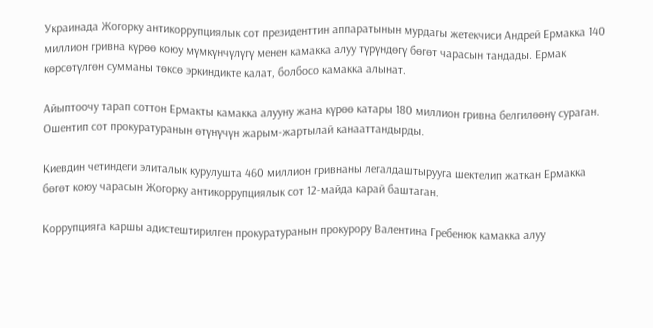Украинада Жогорку антикоррупциялык сот президенттин аппаратынын мурдагы жетекчиси Андрей Ермакка 140 миллион гривна күрөө коюу мүмкүнчүлүгү менен камакка алуу түрүндөгү бөгөт чарасын тандады. Ермак көрсөтүлгөн сумманы төксө эркиндикте калат, болбосо камакка алынат.

Айыптоочу тарап соттон Ермакты камакка алууну жана күрөө катары 180 миллион гривна белгилөөнү сураган. Ошентип сот прокуратуранын өтүнүчүн жарым-жартылай канааттандырды.

Киевдин четиндеги элиталык курулушта 460 миллион гривнаны легалдаштырууга шектелип жаткан Ермакка бөгөт коюу чарасын Жогорку антикоррупциялык сот 12-майда карай баштаган.

Коррупцияга каршы адистештирилген прокуратуранын прокурору Валентина Гребенюк камакка алуу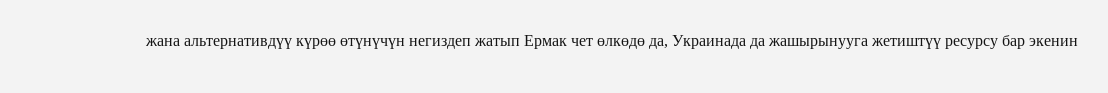жана альтернативдүү күрөө өтүнүчүн негиздеп жатып Ермак чет өлкөдө да, Украинада да жашырынууга жетиштүү ресурсу бар экенин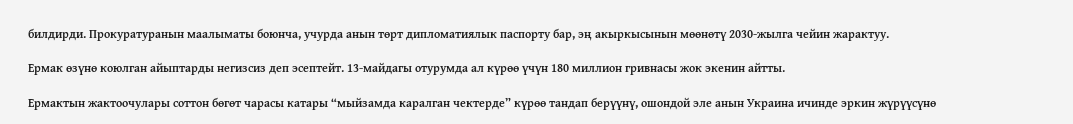билдирди. Прокуратуранын маалыматы боюнча, учурда анын төрт дипломатиялык паспорту бар, эң акыркысынын мөөнөтү 2030-жылга чейин жарактуу.

Ермак өзүнө коюлган айыптарды негизсиз деп эсептейт. 13-майдагы отурумда ал күрөө үчүн 180 миллион гривнасы жок экенин айтты.

Ермактын жактоочулары соттон бөгөт чарасы катары “мыйзамда каралган чектерде” күрөө тандап берүүнү, ошондой эле анын Украина ичинде эркин жүрүүсүнө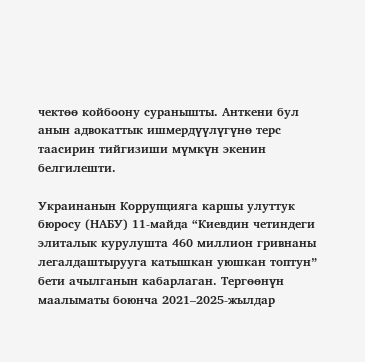чектөө койбоону суранышты. Анткени бул анын адвокаттык ишмердүүлүгүнө терс таасирин тийгизиши мүмкүн экенин белгилешти.

Украинанын Коррупцияга каршы улуттук бюросу (НАБУ) 11-майда “Киевдин четиндеги элиталык курулушта 460 миллион гривнаны легалдаштырууга катышкан уюшкан топтун” бети ачылганын кабарлаган. Тергөөнүн маалыматы боюнча 2021–2025-жылдар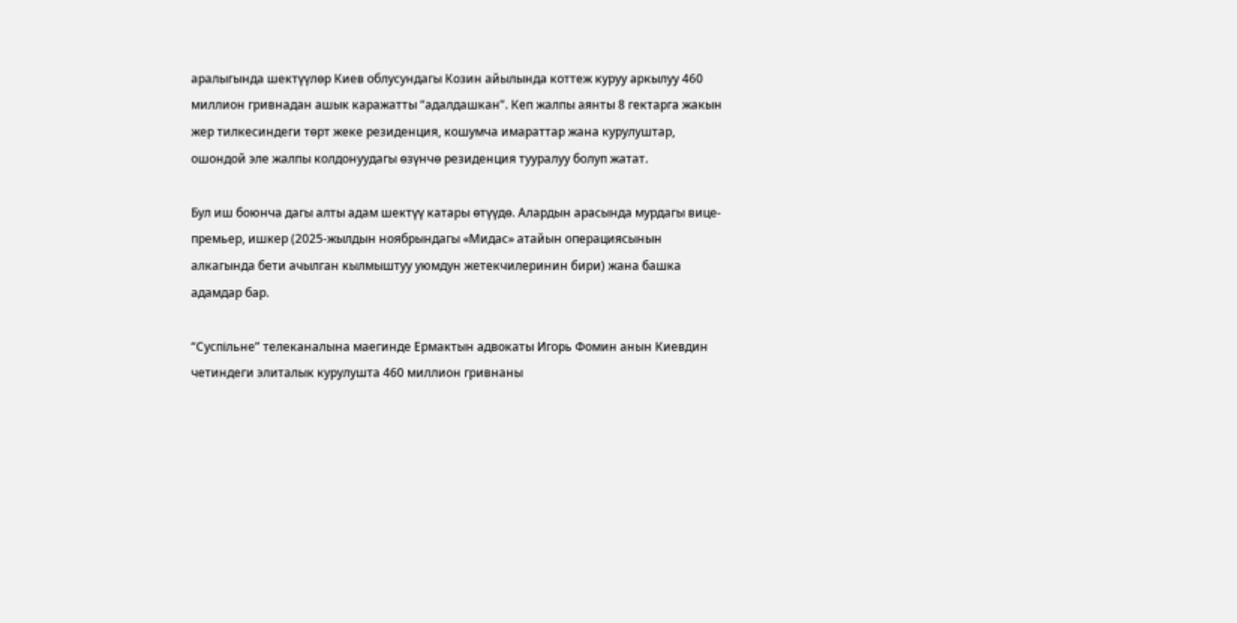аралыгында шектүүлөр Киев облусундагы Козин айылында коттеж куруу аркылуу 460 миллион гривнадан ашык каражатты “адалдашкан”. Кеп жалпы аянты 8 гектарга жакын жер тилкесиндеги төрт жеке резиденция, кошумча имараттар жана курулуштар, ошондой эле жалпы колдонуудагы өзүнчө резиденция тууралуу болуп жатат.

Бул иш боюнча дагы алты адам шектүү катары өтүүдө. Алардын арасында мурдагы вице-премьер, ишкер (2025-жылдын ноябрындагы «Мидас» атайын операциясынын алкагында бети ачылган кылмыштуу уюмдун жетекчилеринин бири) жана башка адамдар бар.

“Суспільне” телеканалына маегинде Ермактын адвокаты Игорь Фомин анын Киевдин четиндеги элиталык курулушта 460 миллион гривнаны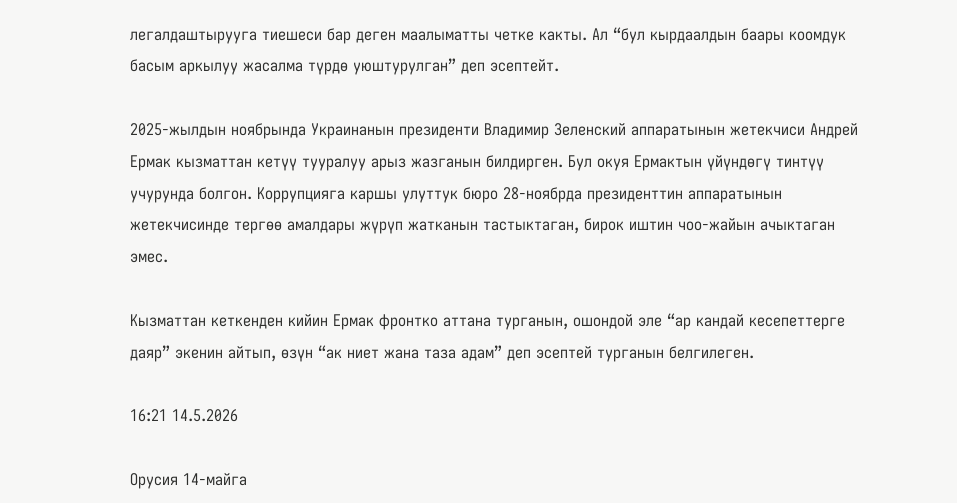легалдаштырууга тиешеси бар деген маалыматты четке какты. Ал “бул кырдаалдын баары коомдук басым аркылуу жасалма түрдө уюштурулган” деп эсептейт.

2025-жылдын ноябрында Украинанын президенти Владимир Зеленский аппаратынын жетекчиси Андрей Ермак кызматтан кетүү тууралуу арыз жазганын билдирген. Бул окуя Ермактын үйүндөгү тинтүү учурунда болгон. Коррупцияга каршы улуттук бюро 28-ноябрда президенттин аппаратынын жетекчисинде тергөө амалдары жүрүп жатканын тастыктаган, бирок иштин чоо-жайын ачыктаган эмес.

Кызматтан кеткенден кийин Ермак фронтко аттана турганын, ошондой эле “ар кандай кесепеттерге даяр” экенин айтып, өзүн “ак ниет жана таза адам” деп эсептей турганын белгилеген.

16:21 14.5.2026

Орусия 14-майга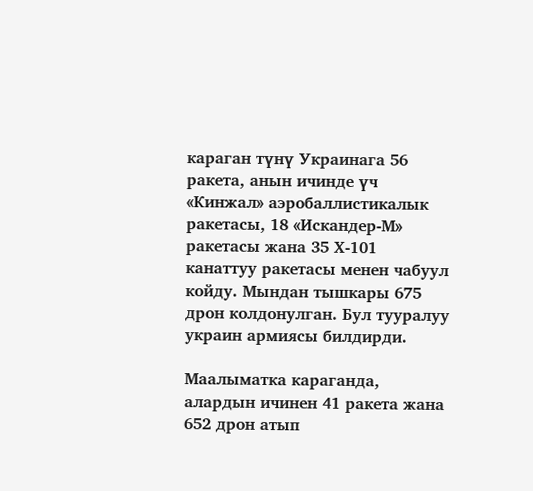караган түнү Украинага 56 ракета, анын ичинде үч «Кинжал» аэробаллистикалык ракетасы, 18 «Искандер-М» ракетасы жана 35 Х-101 канаттуу ракетасы менен чабуул койду. Мындан тышкары 675 дрон колдонулган. Бул тууралуу украин армиясы билдирди.

Маалыматка караганда, алардын ичинен 41 ракета жана 652 дрон атып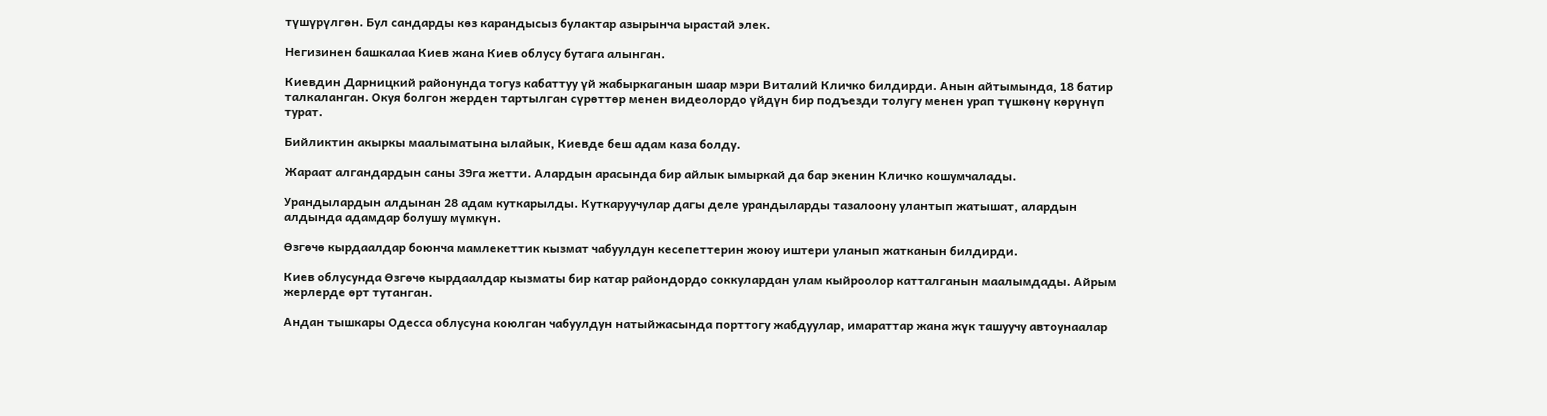түшүрүлгөн. Бул сандарды көз карандысыз булактар азырынча ырастай элек.

Негизинен башкалаа Киев жана Киев облусу бутага алынган.

Киевдин Дарницкий районунда тогуз кабаттуу үй жабыркаганын шаар мэри Виталий Кличко билдирди. Анын айтымында, 18 батир талкаланган. Окуя болгон жерден тартылган сүрөттөр менен видеолордо үйдүн бир подъезди толугу менен урап түшкөнү көрүнүп турат.

Бийликтин акыркы маалыматына ылайык, Киевде беш адам каза болду.

Жараат алгандардын саны 39га жетти. Алардын арасында бир айлык ымыркай да бар экенин Кличко кошумчалады.

Урандылардын алдынан 28 адам куткарылды. Куткаруучулар дагы деле урандыларды тазалоону улантып жатышат, алардын алдында адамдар болушу мүмкүн.

Өзгөчө кырдаалдар боюнча мамлекеттик кызмат чабуулдун кесепеттерин жоюу иштери уланып жатканын билдирди.

Киев облусунда Өзгөчө кырдаалдар кызматы бир катар райондордо соккулардан улам кыйроолор катталганын маалымдады. Айрым жерлерде өрт тутанган.

Андан тышкары Одесса облусуна коюлган чабуулдун натыйжасында порттогу жабдуулар, имараттар жана жүк ташуучу автоунаалар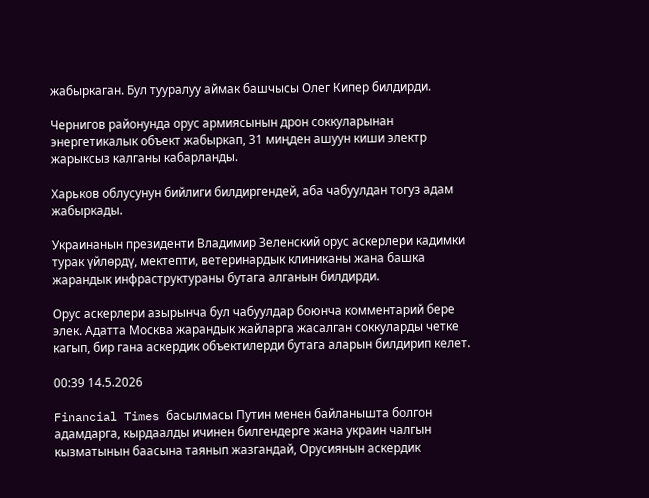жабыркаган. Бул тууралуу аймак башчысы Олег Кипер билдирди.

Чернигов районунда орус армиясынын дрон соккуларынан энергетикалык объект жабыркап, 31 миңден ашуун киши электр жарыксыз калганы кабарланды.

Харьков облусунун бийлиги билдиргендей, аба чабуулдан тогуз адам жабыркады.

Украинанын президенти Владимир Зеленский орус аскерлери кадимки турак үйлөрдү, мектепти, ветеринардык клиниканы жана башка жарандык инфраструктураны бутага алганын билдирди.

Орус аскерлери азырынча бул чабуулдар боюнча комментарий бере элек. Адатта Москва жарандык жайларга жасалган соккуларды четке кагып, бир гана аскердик объектилерди бутага аларын билдирип келет.

00:39 14.5.2026

Financial Times басылмасы Путин менен байланышта болгон адамдарга, кырдаалды ичинен билгендерге жана украин чалгын кызматынын баасына таянып жазгандай, Орусиянын аскердик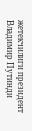жетекчилиги президент Владимир Путинди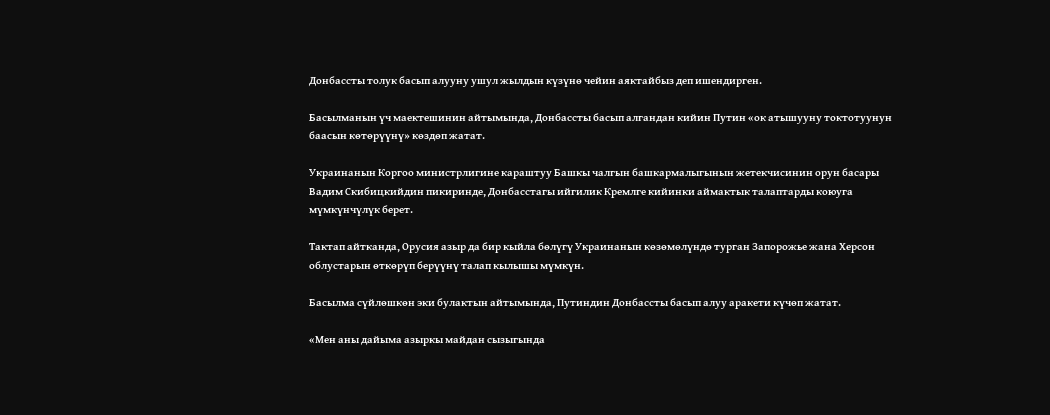Донбассты толук басып алууну ушул жылдын күзүнө чейин аяктайбыз деп ишендирген.

Басылманын үч маектешинин айтымында, Донбассты басып алгандан кийин Путин «ок атышууну токтотуунун баасын көтөрүүнү» көздөп жатат.

Украинанын Коргоо министрлигине караштуу Башкы чалгын башкармалыгынын жетекчисинин орун басары Вадим Скибицкийдин пикиринде, Донбасстагы ийгилик Кремлге кийинки аймактык талаптарды коюуга мүмкүнчүлүк берет.

Тактап айтканда, Орусия азыр да бир кыйла бөлүгү Украинанын көзөмөлүндө турган Запорожье жана Херсон облустарын өткөрүп берүүнү талап кылышы мүмкүн.

Басылма сүйлөшкөн эки булактын айтымында, Путиндин Донбассты басып алуу аракети күчөп жатат.

«Мен аны дайыма азыркы майдан сызыгында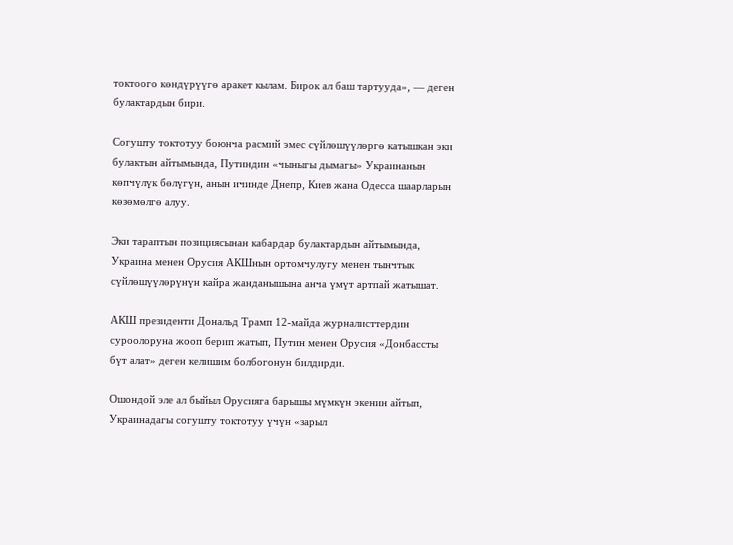токтоого көндүрүүгө аракет кылам. Бирок ал баш тартууда», — деген булактардын бири.

Согушту токтотуу боюнча расмий эмес сүйлөшүүлөргө катышкан эки булактын айтымында, Путиндин «чыныгы дымагы» Украинанын көпчүлүк бөлүгүн, анын ичинде Днепр, Киев жана Одесса шаарларын көзөмөлгө алуу.

Эки тараптын позициясынан кабардар булактардын айтымында, Украина менен Орусия АКШнын ортомчулугу менен тынчтык сүйлөшүүлөрүнүн кайра жанданышына анча үмүт артпай жатышат.

АКШ президенти Дональд Трамп 12-майда журналисттердин суроолоруна жооп берип жатып, Путин менен Орусия «Донбассты бүт алат» деген келишим болбогонун билдирди.

Ошондой эле ал быйыл Орусияга барышы мүмкүн экенин айтып, Украинадагы согушту токтотуу үчүн «зарыл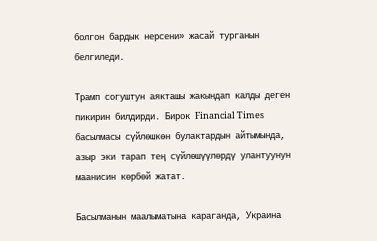болгон бардык нерсени» жасай турганын белгиледи.

Трамп согуштун аякташы жакындап калды деген пикирин билдирди. Бирок Financial Times басылмасы сүйлөшкөн булактардын айтымында, азыр эки тарап тең сүйлөшүүлөрдү улантуунун маанисин көрбөй жатат.

Басылманын маалыматына караганда, Украина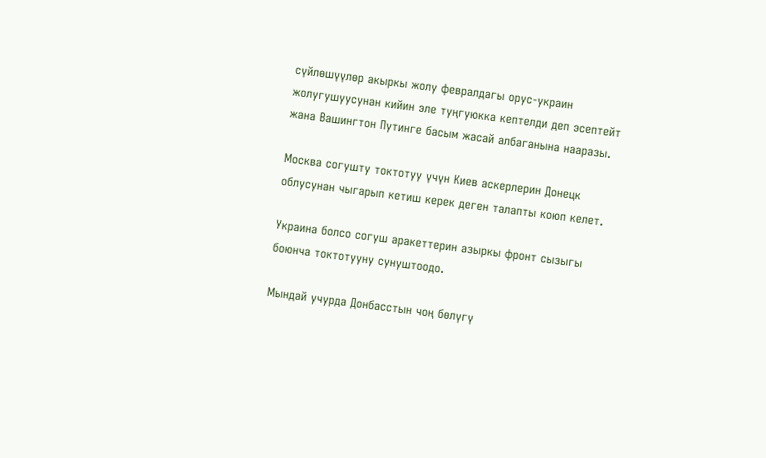сүйлөшүүлөр акыркы жолу февралдагы орус-украин жолугушуусунан кийин эле туңгуюкка кептелди деп эсептейт жана Вашингтон Путинге басым жасай албаганына нааразы.

Москва согушту токтотуу үчүн Киев аскерлерин Донецк облусунан чыгарып кетиш керек деген талапты коюп келет.

Украина болсо согуш аракеттерин азыркы фронт сызыгы боюнча токтотууну сунуштоодо.

Мындай учурда Донбасстын чоң бөлүгү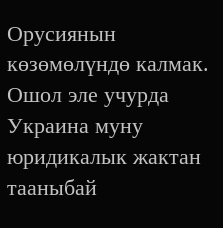Орусиянын көзөмөлүндө калмак. Ошол эле учурда Украина муну юридикалык жактан тааныбай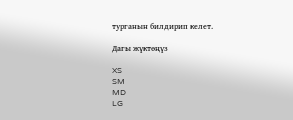турганын билдирип келет.

Дагы жүктөңүз

XS
SM
MD
LG